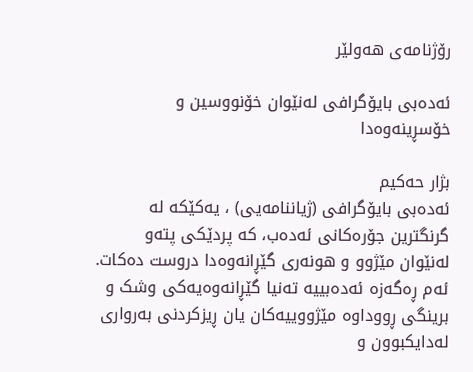رۆژنامەی ھەولێر

ئەدەبی بایۆگرافی لەنێوان خۆنووسین و خۆسڕینەوەدا

بژار حەکیم
ئەدەبی بایۆگرافی (ژیاننامەیی) ، یەکێکە لە گرنگترین جۆرەکانی ئەدەب، کە پردێکی پتەو لەنێوان مێژوو و هونەری گێڕانەوەدا دروست دەکات. ئەم ڕەگەزە ئەدەبییە تەنیا گێڕانەوەیەکی وشک و برینگی ڕووداوە مێژووییەکان یان ڕیزکردنی بەرواری لەدایکبوون و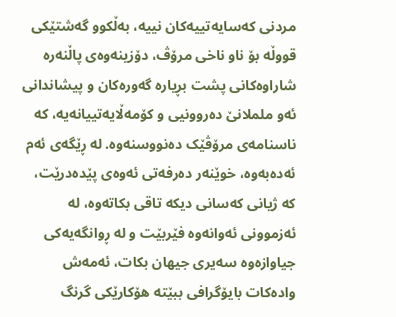مردنی کەسایەتییەکان نییە، بەڵکوو گەشتێکی قووڵە بۆ ناو ناخی مرۆڤ، دۆزینەوەی پاڵنەرە شاراوەکانی پشت بڕیارە گەورەکان و پیشاندانی ئەو ململانێ دەروونیی و کۆمەڵایەتییانەیە، کە ناسنامەی مرۆڤێک دەنووسنەوە. لە ڕێگەی ئەم ئەدەبەوە، خوێنەر دەرفەتی ئەوەی پێدەدرێت، کە ژیانی کەسانی دیکە تاقی بکاتەوە، لە ئەزموونی ئەوانەوە فێربێت و لە ڕوانگەیەکی جیاوازەوە سەیری جیهان بکات، ئەمەش وادەکات بایۆگرافی ببێتە هۆکارێکی گرنگ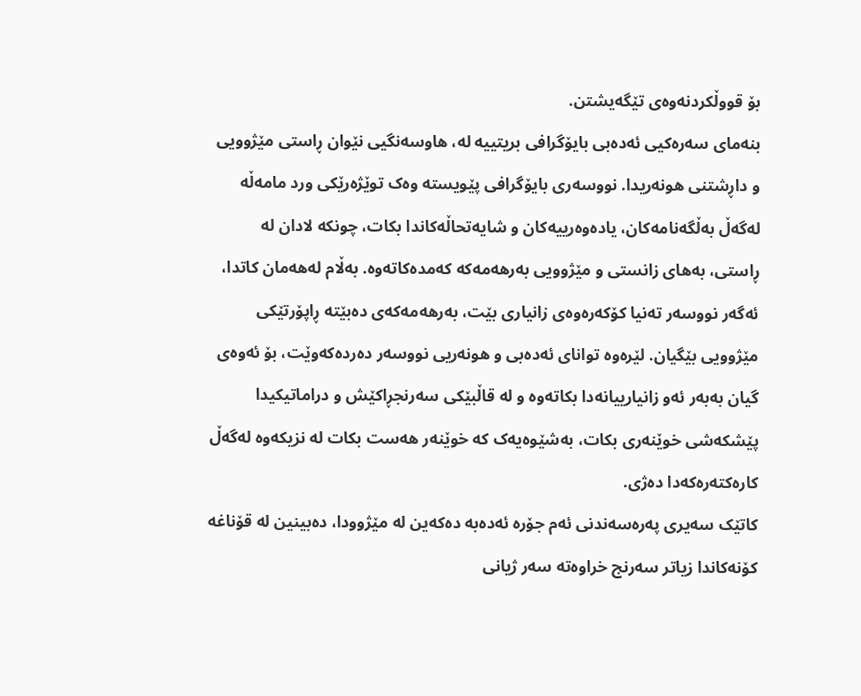بۆ قووڵکردنەوەی تێگەیشتن.
بنەمای سەرەکیی ئەدەبی بایۆگرافی بریتییە لە، هاوسەنگیی نێوان ڕاستی مێژوویی و داڕشتنی هونەریدا. نووسەری بایۆگرافی پێویستە وەک توێژەرێکی ورد مامەڵە لەگەڵ بەڵگەنامەکان، یادەوەرییەکان و شایەتحاڵەکاندا بکات، چونکە لادان لە ڕاستی، بەهای زانستی و مێژوویی بەرهەمەکە کەمدەکاتەوە. بەڵام لەهەمان کاتدا، ئەگەر نووسەر تەنیا کۆکەرەوەی زانیاری بێت، بەرهەمەکەی دەبێتە ڕاپۆرتێکی مێژوویی بێگیان. لێرەوە توانای ئەدەبی و هونەریی نووسەر دەردەکەوێت، بۆ ئەوەی گیان بەبەر ئەو زانیارییانەدا بکاتەوە و لە قاڵبێکی سەرنجڕاکێش و دراماتیکیدا پێشکەشی خوێنەری بکات، بەشێوەیەک کە خوێنەر هەست بکات لە نزیکەوە لەگەڵ کارەکتەرەکەدا دەژی.
کاتێک سەیری پەرەسەندنی ئەم جۆرە ئەدەبە دەکەین لە مێژوودا، دەبینین لە قۆناغە کۆنەکاندا زیاتر سەرنج خراوەتە سەر ژیانی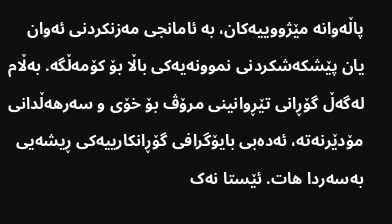پاڵەوانە مێژووییەکان، بە ئامانجی مەزنکردنی ئەوان یان پێشکەشکردنی نموونەیەکی باڵا بۆ کۆمەڵگە. بەڵام لەگەڵ گۆڕانی تێڕوانینی مرۆڤ بۆ خۆی و سەرهەڵدانی مۆدێرنەتە، ئەدەبی بایۆگرافی گۆڕانکارییەکی ڕیشەیی بەسەردا هات. ئێستا نەک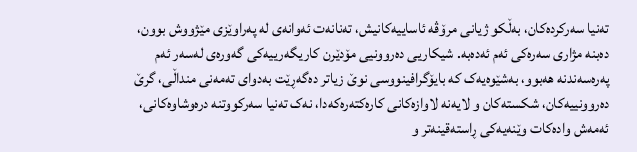تەنیا سەرکردەکان، بەڵکو ژیانی مرۆڤە ئاساییەکانیش، تەنانەت ئەوانەی لە پەراوێزی مێژووش بوون، دەبنە مژاری سەرەکی ئەم ئەدەبە. شیکاریی دەروونیی مۆدێرن کاریگەرییەکی گەورەی لەسەر ئەم پەرەسەندنە هەبوو، بەشێوەیەک کە بایۆگرافینووسی نوێ زیاتر دەگەڕێت بەدوای تەمەنی منداڵی، گرێ دەروونییەکان، شکستەکان و لایەنە لاوازەکانی کارەکتەرەکەدا، نەک تەنیا سەرکووتنە درەوشاوەکانی، ئەمەش وادەکات وێنەیەکی ڕاستەقینەتر و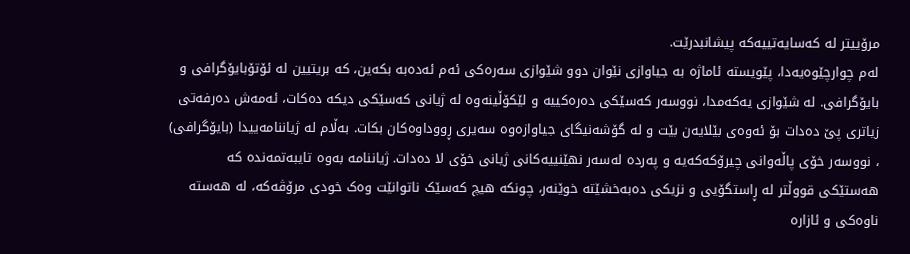مرۆییتر لە کەسایەتییەکە پیشانبدرێت.
لەم چوارچێوەیەدا، پێویستە ئاماژە بە جیاوازی نێوان دوو شێوازی سەرەکی ئەم ئەدەبە بکەین، کە بریتیین لە ئۆتۆبایۆگرافی و بایۆگرافی. لە شێوازی یەکەمدا، نووسەر کەسێکی دەرەکییە و لێکۆڵینەوە لە ژیانی کەسێکی دیکە دەکات، ئەمەش دەرفەتی زیاتری پێ دەدات بۆ ئەوەی بێلایەن بێت و لە گۆشەنیگای جیاوازەوە سەیری ڕووداوەکان بکات. بەڵام لە ژیاننامەییدا (بایۆگرافی) ، نووسەر خۆی پاڵەوانی چیرۆکەکەیە و پەردە لەسەر نهێنییەکانی ژیانی خۆی لا دەدات. ژیاننامە بەوە تایبەتمەندە کە هەستێکی قووڵتر لە ڕاستگۆیی و نزیکی دەبەخشێتە خوێنەر، چونکە هیچ کەسێک ناتوانێت وەک خودی مرۆڤەکە، لە هەستە ناوەکی و ئازارە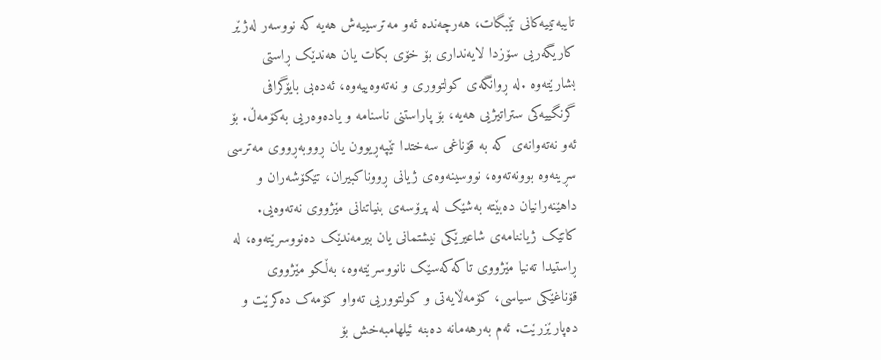تایبەتییەکانی تێبگات، هەرچەندە ئەو مەترسییەش هەیە کە نووسەر لەژێر کاریگەریی سۆزدا لایەنداری بۆ خۆی بکات یان هەندێک ڕاستی بشارێتەوە .لە ڕوانگەی کولتووری و نەتەوەییەوە، ئەدەبی بایۆگرافی گرنگییەکی ستراتیژیی هەیە، بۆ پاراستنی ناسنامە و یادەوەریی بەکۆمەڵ. بۆ ئەو نەتەوانەی کە بە قۆناغی سەختدا تێپەڕیوون یان ڕووبەڕووی مەترسی سڕینەوە بوونەتەوە، نووسینەوەی ژیانی ڕووناكبیران، تێکۆشەران و داهێنەرانیان دەبێتە بەشێک لە پرۆسەی بنیاتنانی مێژووی نەتەوەیی.
کاتێک ژیاننامەی شاعیرێکی نیشتمانی یان بیرمەندێک دەنووسرێتەوە، لە ڕاستیدا تەنیا مێژووی تاکەکەسێک نانووسرێتەوە، بەڵکو مێژووی قۆناغێکی سیاسی، کۆمەڵایەتی و کولتووریی تەواو کۆمەک دەکرێت و دەپارێزرێت. ئەم بەرهەمانە دەبنە ئیلهامبەخش بۆ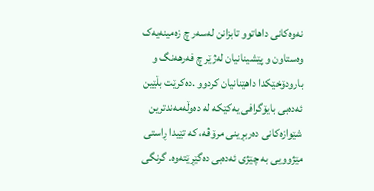نەوەکانی داهاتوو تابزانن لەسەر چ زەمینەیەک وەستاون و پێشینانیان لەژێر چ فەرهەنگ و بارودۆخێکدا داهێنانیان کردوو .دەکرێت بڵێین ئەدەبی بایۆگرافی یەکێکە لە دەوڵەمەندترین شێوازەکانی دەربڕینی مرۆڤە، کە تێیدا ڕاستی مێژوویی بە چێژی ئەدەبی دەگێڕێتەوە. گرنگی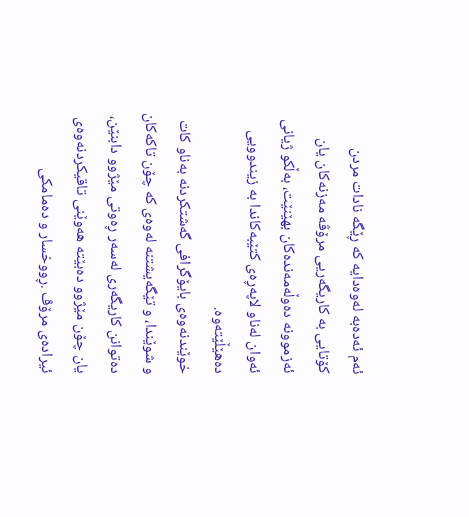ئەم ئەدەبە لەوەدایە کە ڕێگە نادات مردن کۆتایی بە کاریگەریی مرۆڤە مەزنەکان یان ئەزموونە دەوڵەمەندەکان بهێنێت، بەڵکو ژیانی ئەوان لەناو لاپەڕەی کتێبەکاندا بە زیندوویی دەهێڵێتەوە.
خوێندنەوەی بایۆگرافی گەشتکردنە بەناو کات و شوێندا، و تێگەیشتنە لەوەی کە چۆن تاکەکان دەتوانن کاریگەری لەسەر ڕەوتی مێژوو دابنێن، یان چۆن مێژوو دەبێتە هەوێنی تاقیکردنەوەی ئیرادەی مرۆڤ .ڕووخسار و دەمامکی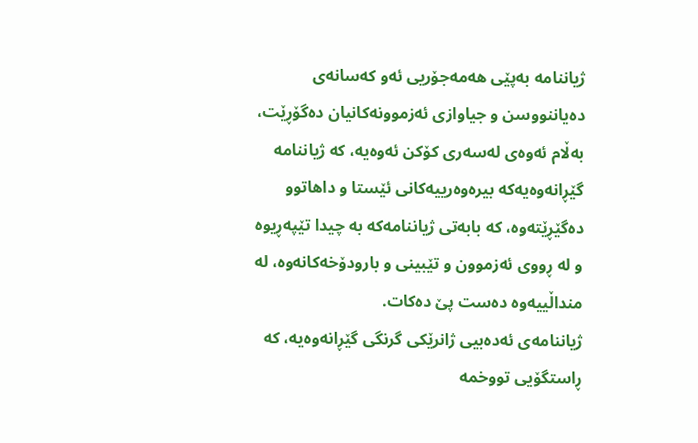ژیاننامە بەپێی هەمەجۆریی ئەو کەسانەی دەیاننووسن و جیاوازی ئەزموونەکانیان دەگۆڕێت، بەڵام ئەوەی لەسەری کۆکن ئەوەیە، کە ژیاننامە گێڕانەوەیەکە بیرەوەرییەکانی ئێستا و داهاتوو دەگێڕێتەوە، کە بابەتی ژیاننامەکە بە چیدا تێپەڕیوە و لە ڕووی ئەزموون و تێبینی و بارودۆخەکانەوە، لە منداڵییەوە دەست پێ دەکات.
ژیاننامەی ئەدەبیی ژانرێکی گرنگی گێڕانەوەیە، کە ڕاستگۆیی تووخمە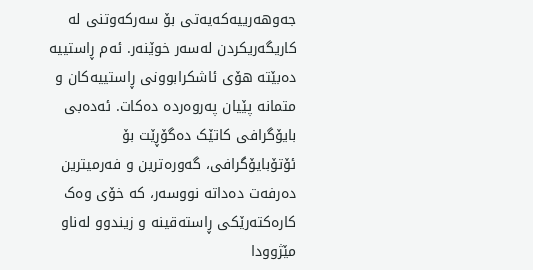جەوهەرییەکەیەتی بۆ سەرکەوتنی لە کاریگەریکردن لەسەر خوێنەر. ئەم ڕاستییە دەبێتە هۆی ئاشکرابوونی ڕاستییەکان و متمانە پێیان پەروەردە دەکات. ئەدەبی بایۆگرافی کاتێک دەگۆڕێت بۆ ئۆتۆبایۆگرافی، گەورەترین و فەرمیترین دەرفەت دەداتە نووسەر، کە خۆی وەک کارەکتەرێکی ڕاستەقینە و زیندوو لەناو مێژوودا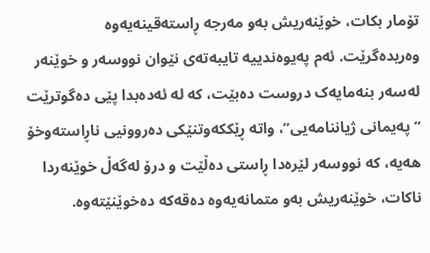تۆمار بکات، خوێنەریش بەو مەرجە ڕاستەقینەیەوە وەریدەگرێت. ئەم پەیوەندییە تایبەتەی نێوان نووسەر و خوێنەر لەسەر بنەمایەک دروست دەبێت، کە لە ئەدەبدا پێی دەگوترێت “پەیمانی ژیاننامەیی”، واتە ڕێککەوتنێکی دەروونیی ناڕاستەوخۆ هەیە، کە نووسەر لێرەدا ڕاستی دەڵێت و درۆ لەگەڵ خوێنەردا ناکات، خوێنەریش بەو متمانەیەوە دەقەکە دەخوێنێتەوە.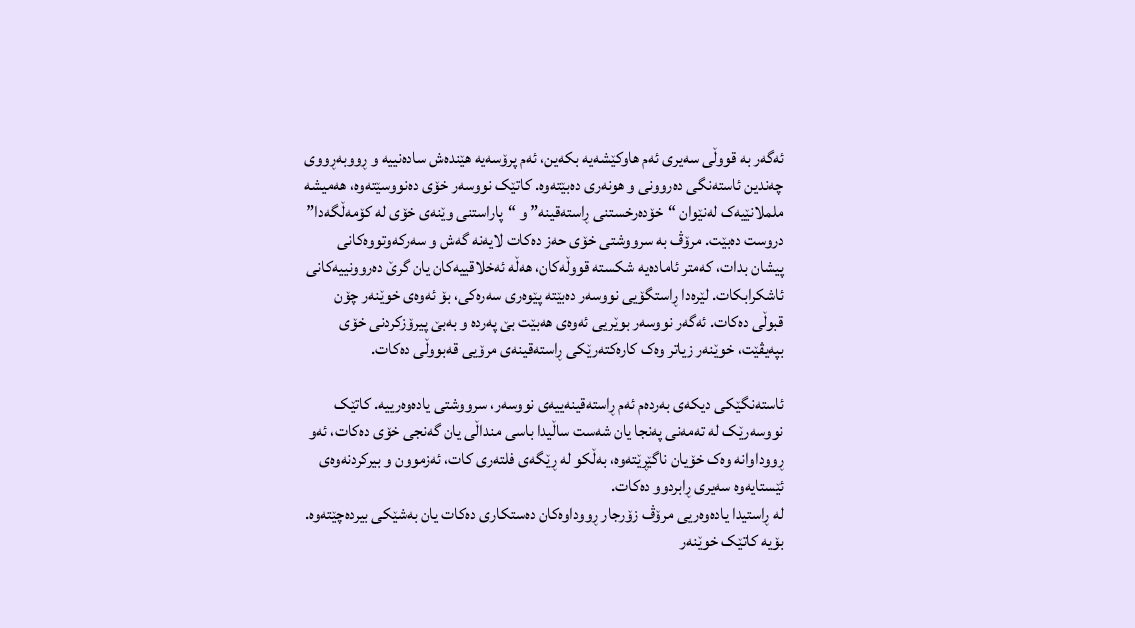ئەگەر بە قووڵی سەیری ئەم هاوکێشەیە بکەین، ئەم پرۆسەیە هێندەش سادەنییە و ڕووبەڕووی چەندین ئاستەنگی دەروونی و هونەری دەبێتەوە. کاتێک نووسەر خۆی دەنووسێتەوە، هەمیشە ململانێیەک لەنێوان “خۆدەرخستنی ڕاستەقینە” و “پاراستنی وێنەی خۆی لە کۆمەڵگەدا” دروست دەبێت. مرۆڤ بە سرووشتی خۆی حەز دەکات لایەنە گەش و سەرکەوتووەکانی پیشان بدات، کەمتر ئامادەیە شکستە قووڵەکان، هەڵە ئەخلاقییەکان یان گرێ دەروونییەکانی ئاشکرابکات. لێرەدا ڕاستگۆیی نووسەر دەبێتە پێوەری سەرەکی، بۆ ئەوەی خوێنەر چۆن قبوڵی دەکات. ئەگەر نووسەر بوێریی ئەوەی هەبێت بێ پەردە و بەبێ پیرۆزکردنی خۆی بپەیڤێت، خوێنەر زیاتر وەک کارەکتەرێکی ڕاستەقینەی مرۆیی قەبووڵی دەکات.

ئاستەنگێکی دیکەی بەردەم ئەم ڕاستەقینەییەی نووسەر، سرووشتی یادەوەرییە. کاتێک نووسەرێک لە تەمەنی پەنجا یان شەست ساڵیدا باسی منداڵی یان گەنجی خۆی دەکات، ئەو ڕووداوانە وەک خۆیان ناگێڕێتەوە، بەڵکو لە ڕێگەی فلتەری کات، ئەزموون و بیرکردنەوەی ئێستایەوە سەیری ڕابردوو دەکات.
لە ڕاستیدا یادەوەریی مرۆڤ زۆرجار ڕووداوەکان دەستکاری دەکات یان بەشێکی بیردەچێتەوە. بۆیە کاتێک خوێنەر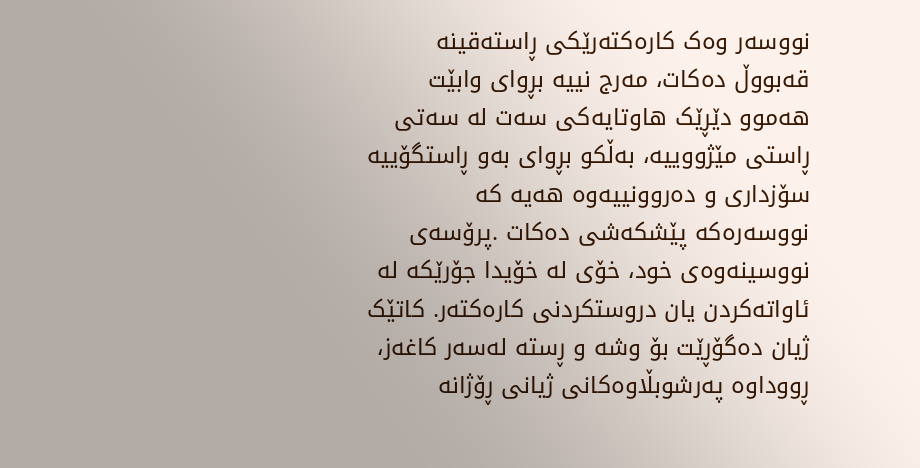نووسەر وەک کارەکتەرێکی ڕاستەقینە قەبووڵ دەکات، مەرج نییە بڕوای وابێت هەموو دێڕێک هاوتایەکی سەت لە سەتی ڕاستی مێژووییە، بەڵکو بڕوای بەو ڕاستگۆییە سۆزداری و دەروونییەوە هەیە کە نووسەرەکە پێشکەشی دەکات .پرۆسەی نووسینەوەی خود، خۆی لە خۆیدا جۆرێکە لە ئاواتەکردن یان دروستکردنی کارەکتەر. کاتێک ژیان دەگۆڕێت بۆ وشە و ڕستە لەسەر کاغەز، ڕووداوە پەرشوبڵاوەکانی ژیانی ڕۆژانە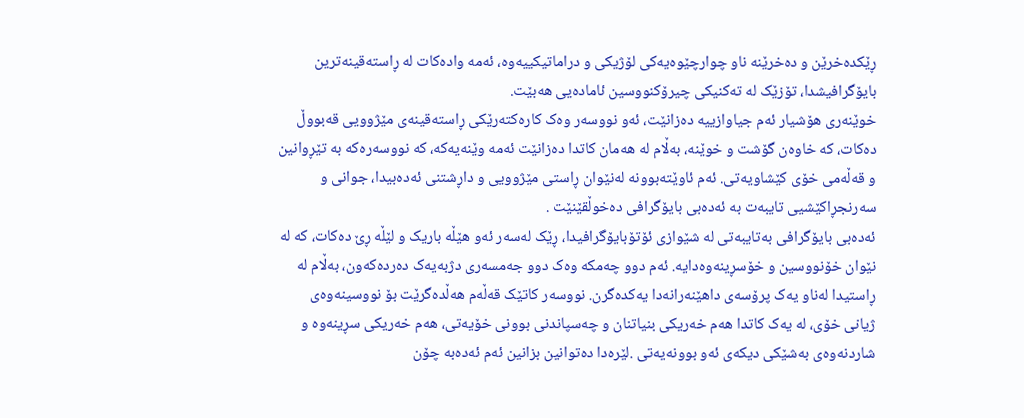ڕێکدەخرێن و دەخرێنە ناو چوارچێوەیەکی لۆژیکی و دراماتیکییەوە، ئەمە وادەکات لە ڕاستەقینەترین بایۆگرافیشدا، تۆزێک لە تەکنیکی چیرۆکنووسین ئامادەیی هەبێت.
خوێنەری هۆشیار ئەم جیاوازییە دەزانێت، ئەو نووسەر وەک کارەکتەرێکی ڕاستەقینەی مێژوویی قەبووڵ دەکات، کە خاوەن گۆشت و خوێنە، بەڵام لە هەمان کاتدا دەزانێت ئەمە وێنەیەکە، کە نووسەرەکە بە تێڕوانین و قەڵەمی خۆی کێشاویەتی. ئەم ئاوێتەبوونە لەنێوان ڕاستی مێژوویی و داڕشتنی ئەدەبیدا، جوانی و سەرنجڕاکێشیی تایبەت بە ئەدەبی بایۆگرافی دەخوڵقێنێت .
ئەدەبی بایۆگرافی بەتایبەتی لە شێوازی ئۆتۆبایۆگرافیدا، ڕێک لەسەر ئەو هێڵە باریک و لێڵە ڕێ دەکات، کە لە نێوان خۆنووسین و خۆسڕینەوەدایە. ئەم دوو چەمکە وەک دوو جەمسەری دژبەیەک دەردەکەون، بەڵام لە ڕاستیدا لەناو یەک پرۆسەی داهێنەرانەدا یەکدەگرن. نووسەر کاتێک قەڵەم هەڵدەگرێت بۆ نووسینەوەی ژیانی خۆی، لە یەک کاتدا هەم خەریکی بنیاتنان و چەسپاندنی بوونی خۆیەتی، هەم خەریکی سڕینەوە و شاردنەوەی بەشێکی دیکەی ئەو بوونەیەتی .لێرەدا دەتوانین بزانین ئەم ئەدەبە چۆن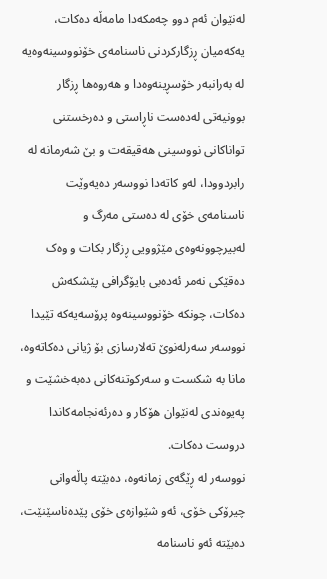لەنێوان ئەم دوو چەمکەدا مامەڵە دەکات، یەکەمیان ڕزگارکردنی ناسنامەی خۆنووسینەوەیە لە بەرانبەر خۆسڕینەوەدا و هەروەها ڕزگار بوونیەتی لەدەست ناڕاستی و دەرخستنی تواناکانی نووسینی هەقیقەت و بێ شەرمانە لە رابردوودا، لەو کاتەدا نووسەر دەیەوێت ناسنامەی خۆی لە دەستی مەرگ و لەبیرچوونەوەی مێژوویی ڕزگار بکات و وەک دەقێکی نەمر ئەدەبی بایۆگرافی پێشکەش دەکات، چونکە خۆنووسینەوە پرۆسەیەکە تێیدا نووسەر سەرلەنوێ تەلارسازی بۆ ژیانی دەکاتەوە، مانا بە شکست و سەرکوتنەکانی دەبەخشێت و پەیوەندی لەنێوان هۆکار و دەرئەنجامەکاندا دروست دەکات.
نووسەر لە ڕێگەی زمانەوە، دەبێتە پاڵەوانی چیرۆکی خۆی، ئەو شێوازەی خۆی پێدەناسێنێت، دەبێتە ئەو ناسنامە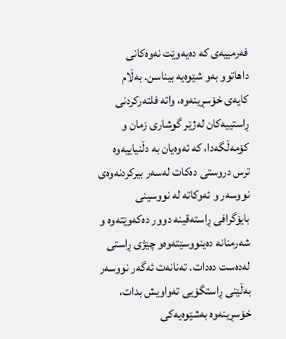فەرمییەی کە دەیەوێت نەوەکانی داهاتوو بەو شێوەیە بیناسن. بەڵام کایەی خۆسڕینەوە، واتە فلتەرکردنی ڕاستییەکان لەژێر گوشاری زمان و کۆمەڵگەدا، کە ئەوەیان بە دڵنیاییەوە ترس دروستی دەکات لەسەر بیرکردنەوەی نووسەر و ئەوکاتە لە نووسینی بایۆگرافی ڕاستەقینە دوور دەکەوێتەوە و شەرمنانە دەینووسێتەوەو چێژی ڕاستی لەدەست دەدات. تەنانەت ئەگەر نووسەر بەڵێنی ڕاستگۆیی تەواویش بدات، خۆسڕینەوە بەشێوەیەکی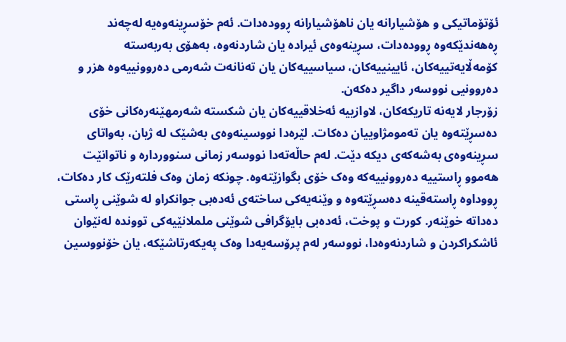ئۆتۆماتیکی و هۆشیارانە یان ناهۆشیارانە ڕوودەدات. ئەم خۆسڕینەوەیە لەچەند ڕەهەندێکەوە ڕوودەدات، سڕینەوەی ئیرادە یان شاردنەوە، بەهۆی بەربەستە کۆمەڵایەتییەکان، ئایینییەکان، سیاسییەکان یان تەنانەت شەرمی دەروونییەوە هزر و دەروونیی نووسەر داگیر دەکەن.
زۆرجار لایەنە تاریکەکان، لاوازییە ئەخلاقییەکان یان شکستە شەرمهێنەرەکانی خۆی دەسڕێتەوە یان تەمومژاوییان دەکات. لێرەدا نووسینەوەی بەشێک لە ژیان، بەواتای سڕینەوەی بەشەکەی دیکە دێت. لەم حاڵەتەدا نووسەر زمانی سنووردارە و ناتوانێت هەموو ڕاستییە دەروونییەکە وەک خۆی بگوازێتەوە. چونکە زمان وەک فلتەرێک کار دەکات، ڕووداوە ڕاستەقینە دەسڕێتەوە و وێنەیەکی ساختەی ئەدەبی جوانکراو لە شوێنی ڕاستی دەداتە خوێنەر. کورت و پوخت، ئەدەبی بایۆگرافی شوێنی ململانێیەکی تووندە لەنێوان ئاشکراکردن و شاردنەوەدا، نووسەر لەم پرۆسەیەدا وەک پەیکەرتاشێکە، یان خۆنووسین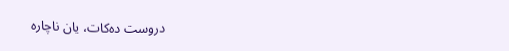دروست دەکات، یان ناچارە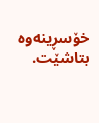خۆسڕینەوە بتاشێت.